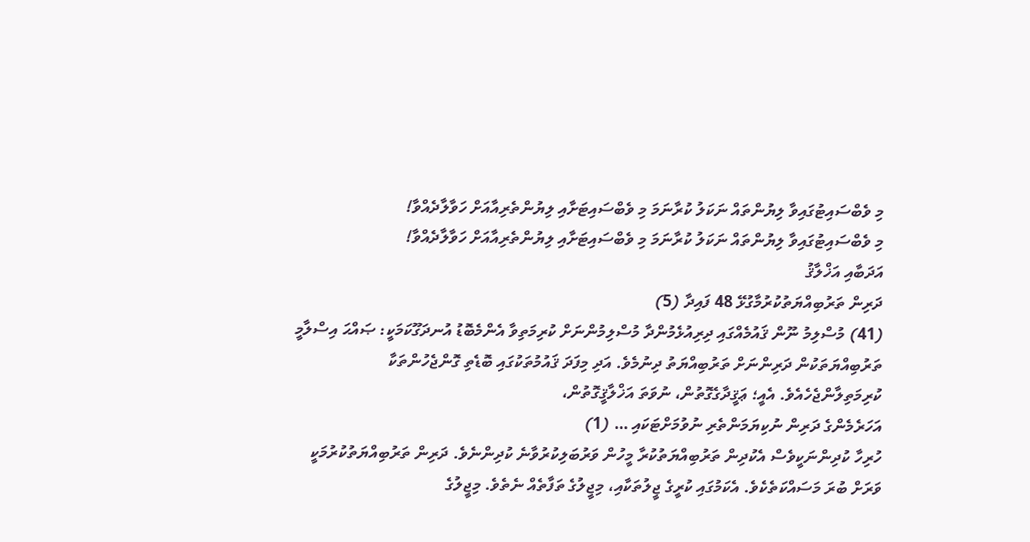މި ވެބްސައިޓުގައިވާ ލިޔުންތައް ނަކަލު ކުރާނަމަ މި ވެބްސައިޓަށާއި ލިޔުންތެރިއާއަށް ހަވާލާދެއްވާ!
މި ވެބްސައިޓުގައިވާ ލިޔުންތައް ނަކަލު ކުރާނަމަ މި ވެބްސައިޓަށާއި ލިޔުންތެރިއާއަށް ހަވާލާދެއްވާ!
އަދަބާއި އަޚްލާޤު
ދަރިން ތަރުބިއްޔަތުކުރުމާގުޅޭ 48 ފައިދާ (5)
(41) މުސްލިމު ނޫން ޤައުމެއްގައި ދިރިއުޅެމުންދާ މުސްލިމުންނަށް ކުރިމަތިވާ އެންމެބޮޑު އުނދަގޫކަމަކީ: ޞައްޙަ އިސްލާމީ ތަރުބިއްޔަތަކުން ދަރިންނަށް ތަރުބިއްޔަތު ދިނުމެވެ. އަދި މިފަދަ ޤައުމުތަކުގައި ބޮޑެތި ގޮންޖެހުންތަކާ ކުރިމަތިލާންޖެހެއެވެ. އެއީ؛ ޢަޤީދާގެގޮތުން، ނުވަތަ އަޚްލާޤީގޮތުން،
އަހަރެމެންގެ ދަރިން ނުކިޔަމަންތެރި ނުވުމަށްޓަކައި … (1)
ހުރިހާ ކުދިންނަކީވެސް އެކުދިން ތަރުބިއްޔަތުކުރާ މީހުން ވަރުބަލިކުރުވާނެ ކުދިންނެވެ. ދަރިން ތަރުބިއްޔަތުކުރުމަކީ ވަރަށް ބުރަ މަސައްކަތެކެވެ. އެކަމުގައި ކުރީގެ ޖީލުތަކާއި، މިޖީލުގެ ތަފާތެއް ނެތެވެ. މިޖީލުގެ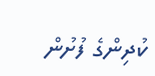ކުދިންގެ ފުށުން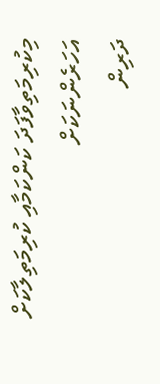މިކުރިމަތިވާފަދަ ކަންކަމާއި ކުރިމަތިލާކަށް އަހަރެންނަކަށް
ދަރިން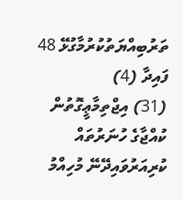ތަރުބިއްޔަތުކުރުމާގުޅޭ 48 ފައިދާ (4)
(31) އިޖްތިމާޢީގޮތުން ކުއްޖާގެ ހުނަރުތައް ކުރިއަރުވައިދޭނޭ މުހިއްމު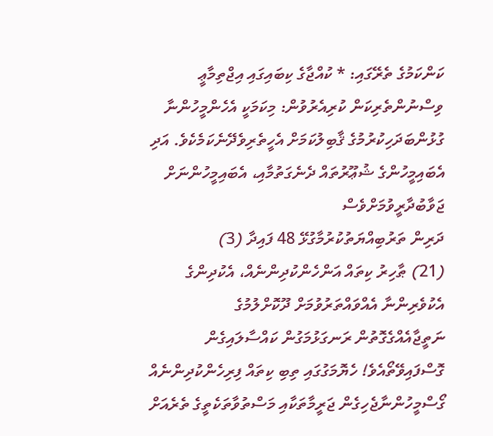ކަންކަމުގެ ތެރޭގައި: * ކުއްޖާގެ ކިބައިގައި އިޖްތިމާޢީ ވިސްނުންތެރިކަން ކުރިއެރުވުން: މިކަމަކީ އެހެންމީހުންނާ ގުޅުންބަދަހިކުރުމުގެ ޤާބިލުކަމަށް އެހީތެރިވެދޭނެކަމެކެވެ. އަދި އެބައިމީހުންގެ ޝުޢޫރުތައް ދެނެގަތުމާއި، އެބައިމީހުންނަށް ޖަވާބުދާރީވުމަށްވެސް
ދަރިން ތަރުބިއްޔަތުކުރުމާގުޅޭ 48 ފައިދާ (3)
(21) ޠާހިރު ކިތައް އަންހެންކުދިންނެއް، އެކުދިންގެ އެކުވެރިންނާ އެއްވައްތަރުވުމަށް ދޫކޮށްލުމުގެ ނަތީޖާއެއްގެގޮތުން ރަނގަޅުމަގުން ކައްސާލައިގެން ގޮސްފައިވޭތޯއެވެ! ހެޔޮމަގުގައި ތިބި ކިތައް ފިރިހެންކުދިންނެއް ގޯސްމީހުންނާޖެހިގެން ޖަރީމާތަކާއި މަސްތުވާތަކެތީގެ ތެރެއަށް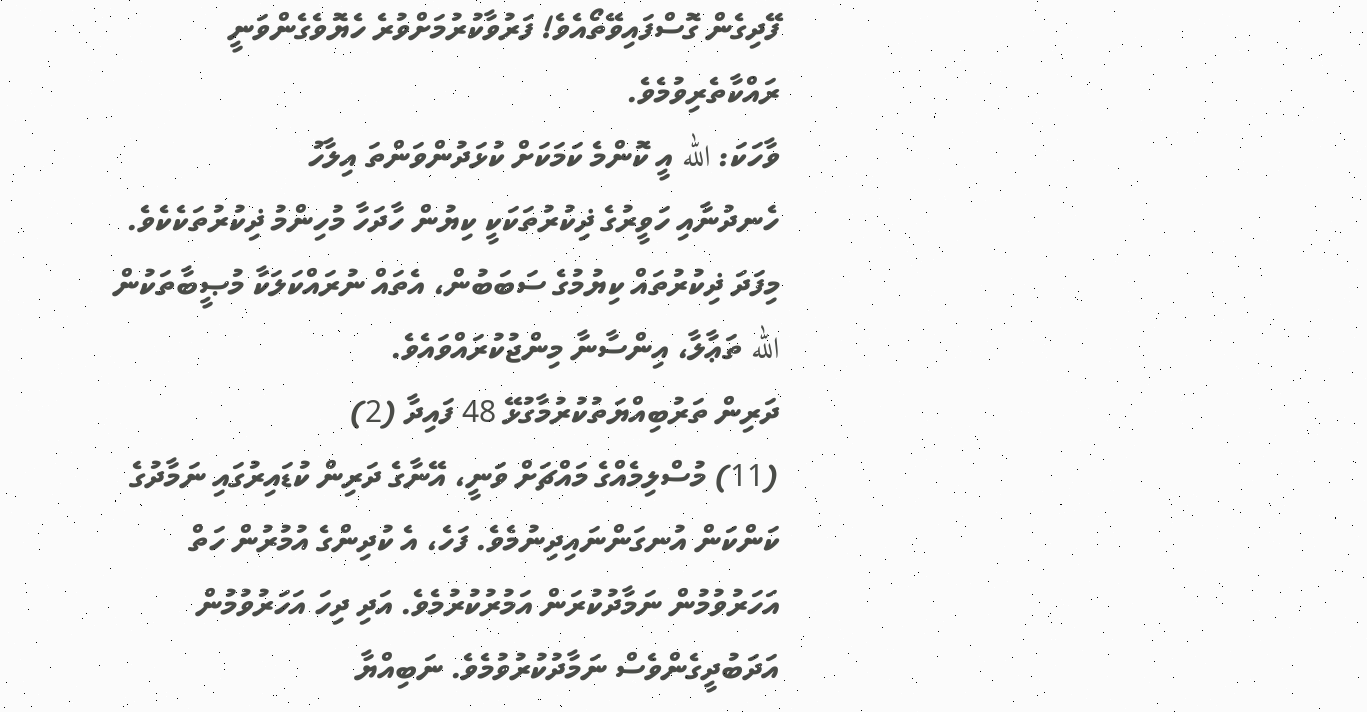ފޭދިގެން ގޮސްފައިވޭތޯއެވެ! ފަރުވާކުރުމަށްވުރެ ހެޔޮވެގެންވަނީ ރައްކާތެރިވުމެވެ.
ވާހަކަ: الله އީ ކޮންމެ ކަމަކަށް ކުޅަދުންވަންތަ އިލާހު
ހެނދުނާއި ހަވީރުގެ ޛިކުރުތަކަކީ ކިޔުން ހާދަހާ މުހިންމު ޛިކުރުތަކެކެވެ. މިފަދަ ޛިކުރުތައް ކިޔުމުގެ ސަބަބުން، އެތައް ނުރައްކަލަކާ މުޞީބާތަކުން الله ތަޢާލާ، އިންސާނާ މިންޖުކުރައްވައެވެ.
ދަރިން ތަރުބިއްޔަތުކުރުމާގުޅޭ 48 ފައިދާ (2)
(11) މުސްލިމެއްގެ މައްޗަށް ވަނީ، އޭނާގެ ދަރިން ކުޑައިރުގައި ނަމާދުގެ ކަންކަން އުނގަންނައިދިނުމެވެ. ފަހެ، އެ ކުދިންގެ އުމުރުން ހަތް އަހަރުވުމުން ނަމާދުކުރަން އަމުރުކުރުމެވެ. އަދި ދިހަ އަހަރުވުމުން އަދަބުދީގެންވެސް ނަމާދުކުރުވުމެވެ. ނަބިއްޔާ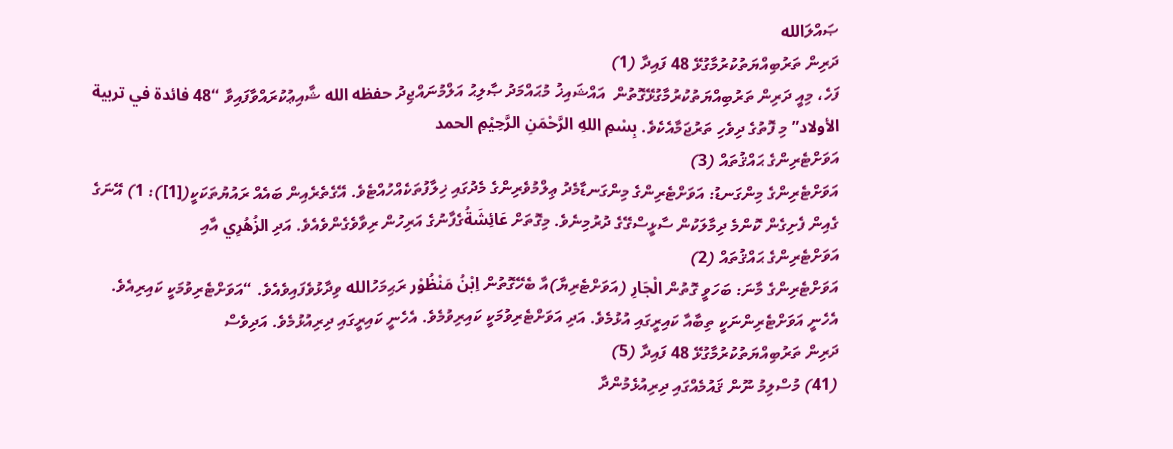ޞައްލަالله
ދަރިން ތަރުބިއްޔަތުކުރުމާގުޅޭ 48 ފައިދާ (1)
ފަހެ، މިއީ ދަރިން ތަރުބިއްޔަތުކުރުމާގުޅޭގޮތުން  އައްޝައިޚު މުޙައްމަދު ޞާލިޙު އަލްމުނައްޖިދު حفظه الله ޝާއިޢުކުރައްވާފައިވާ “48 فائدة في تربية الأولاد” މި ފޮތުގެ ދިވެހި ތަރުޖަމާއެކެވެ. بِسْمِ اللهِ الرَّحْمَنِ الرَّحِيْمِ الحمد
އަވަށްޓެރިންގެ ޙައްޤުތައް (3)
އަވަށްޓެރިންގެ މިންގަނޑު: އަވަށްޓެރިންގެ މިންގަނޑާމެދު ޢިލްމުވެރިންގެ މެދުގައި ޚިލާފުތަކެއްހުއްޓެވެ. އޭގެތެރެއިން ބައެއް ރައުޔުތަކަކީ([1]): 1) އޭނަގެ ގެއިން ފެށިގެން ކޮންމެ ދިމާލަކުން ސާޅީސްގޭގެ ދުރުމިނެވެ. މިގޮތަށް عَائِشَةُގެފާނުގެ އަރިހުން ރިވާވެގެންވެއެވެ. އަދި الزُهُرِي އާއި
އަވަށްޓެރިންގެ ޙައްޤުތައް (2)
އަވަށްޓެރިންގެ މާނަ: ބަހަވީ ގޮތުން الْجَارِ (އަވަށްޓެރިޔާ)އާ ބެހޭގޮތުން اِبْنُ مَنْظُوْر ރަޙިމަހުالله ވިދާޅުވެފައިވެއެވެ. “އަވަށްޓެރިވުމަކީ ކައިރިއެވެ. އެހެނީ އަވަށްޓެރިންނަކީ ތިބާއާ ކައިރީގައި އުޅުމެވެ. އަދި އަވަށްޓެރިވުމަކީ ކައިރިވުމެވެ. އެހެނީ ކައިރީގައި ދިރިއުޅުމެވެ. އަދިވެސް
ދަރިން ތަރުބިއްޔަތުކުރުމާގުޅޭ 48 ފައިދާ (5)
(41) މުސްލިމު ނޫން ޤައުމެއްގައި ދިރިއުޅެމުންދާ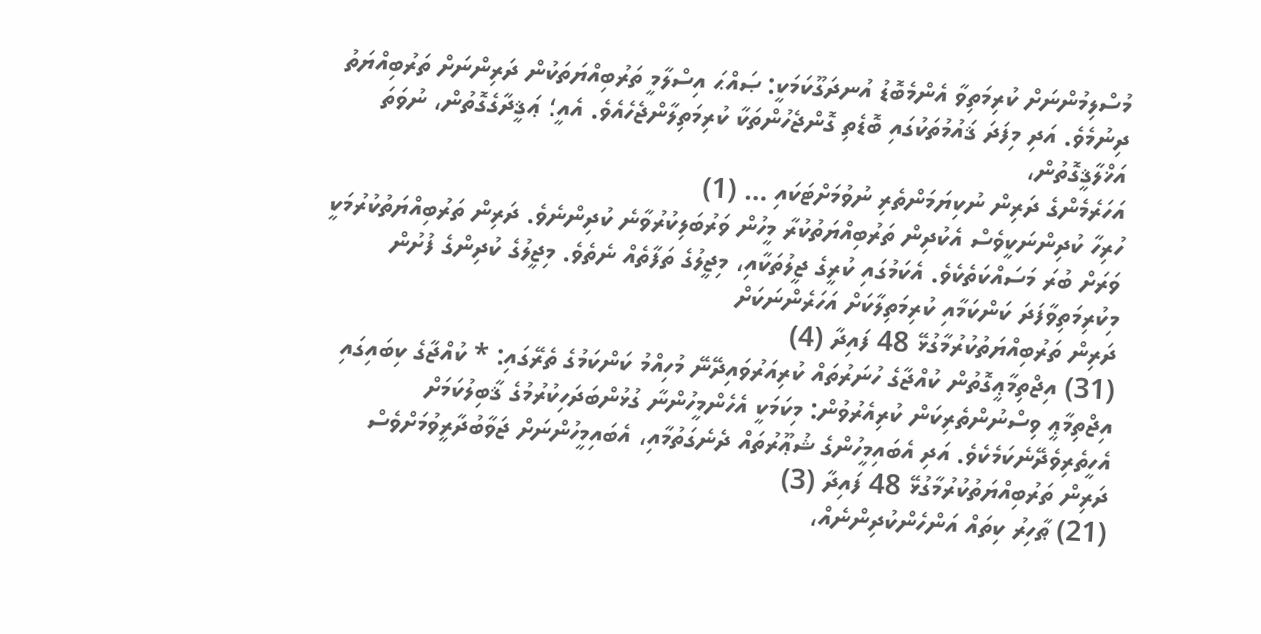މުސްލިމުންނަށް ކުރިމަތިވާ އެންމެބޮޑު އުނދަގޫކަމަކީ: ޞައްޙަ އިސްލާމީ ތަރުބިއްޔަތަކުން ދަރިންނަށް ތަރުބިއްޔަތު ދިނުމެވެ. އަދި މިފަދަ ޤައުމުތަކުގައި ބޮޑެތި ގޮންޖެހުންތަކާ ކުރިމަތިލާންޖެހެއެވެ. އެއީ؛ ޢަޤީދާގެގޮތުން، ނުވަތަ އަޚްލާޤީގޮތުން،
އަހަރެމެންގެ ދަރިން ނުކިޔަމަންތެރި ނުވުމަށްޓަކައި … (1)
ހުރިހާ ކުދިންނަކީވެސް އެކުދިން ތަރުބިއްޔަތުކުރާ މީހުން ވަރުބަލިކުރުވާނެ ކުދިންނެވެ. ދަރިން ތަރުބިއްޔަތުކުރުމަކީ ވަރަށް ބުރަ މަސައްކަތެކެވެ. އެކަމުގައި ކުރީގެ ޖީލުތަކާއި، މިޖީލުގެ ތަފާތެއް ނެތެވެ. މިޖީލުގެ ކުދިންގެ ފުށުން މިކުރިމަތިވާފަދަ ކަންކަމާއި ކުރިމަތިލާކަށް އަހަރެންނަކަށް
ދަރިން ތަރުބިއްޔަތުކުރުމާގުޅޭ 48 ފައިދާ (4)
(31) އިޖްތިމާޢީގޮތުން ކުއްޖާގެ ހުނަރުތައް ކުރިއަރުވައިދޭނޭ މުހިއްމު ކަންކަމުގެ ތެރޭގައި: * ކުއްޖާގެ ކިބައިގައި އިޖްތިމާޢީ ވިސްނުންތެރިކަން ކުރިއެރުވުން: މިކަމަކީ އެހެންމީހުންނާ ގުޅުންބަދަހިކުރުމުގެ ޤާބިލުކަމަށް އެހީތެރިވެދޭނެކަމެކެވެ. އަދި އެބައިމީހުންގެ ޝުޢޫރުތައް ދެނެގަތުމާއި، އެބައިމީހުންނަށް ޖަވާބުދާރީވުމަށްވެސް
ދަރިން ތަރުބިއްޔަތުކުރުމާގުޅޭ 48 ފައިދާ (3)
(21) ޠާހިރު ކިތައް އަންހެންކުދިންނެއް،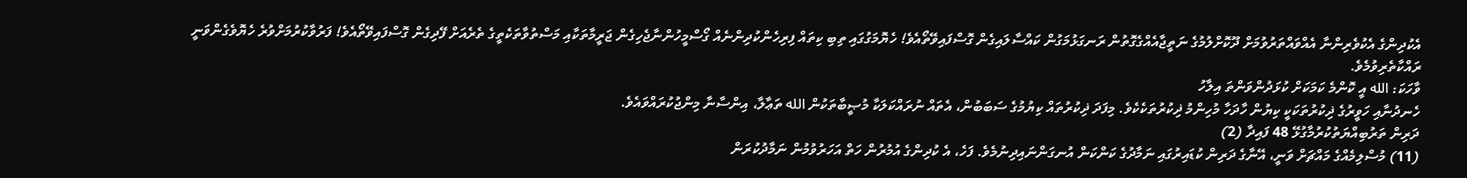އެކުދިންގެ އެކުވެރިންނާ އެއްވައްތަރުވުމަށް ދޫކޮށްލުމުގެ ނަތީޖާއެއްގެގޮތުން ރަނގަޅުމަގުން ކައްސާލައިގެން ގޮސްފައިވޭތޯއެވެ! ހެޔޮމަގުގައި ތިބި ކިތައް ފިރިހެންކުދިންނެއް ގޯސްމީހުންނާޖެހިގެން ޖަރީމާތަކާއި މަސްތުވާތަކެތީގެ ތެރެއަށް ފޭދިގެން ގޮސްފައިވޭތޯއެވެ! ފަރުވާކުރުމަށްވުރެ ހެޔޮވެގެންވަނީ ރައްކާތެރިވުމެވެ.
ވާހަކަ: الله އީ ކޮންމެ ކަމަކަށް ކުޅަދުންވަންތަ އިލާހު
ހެނދުނާއި ހަވީރުގެ ޛިކުރުތަކަކީ ކިޔުން ހާދަހާ މުހިންމު ޛިކުރުތަކެކެވެ. މިފަދަ ޛިކުރުތައް ކިޔުމުގެ ސަބަބުން، އެތައް ނުރައްކަލަކާ މުޞީބާތަކުން الله ތަޢާލާ، އިންސާނާ މިންޖުކުރައްވައެވެ.
ދަރިން ތަރުބިއްޔަތުކުރުމާގުޅޭ 48 ފައިދާ (2)
(11) މުސްލިމެއްގެ މައްޗަށް ވަނީ، އޭނާގެ ދަރިން ކުޑައިރުގައި ނަމާދުގެ ކަންކަން އުނގަންނައިދިނުމެވެ. ފަހެ، އެ ކުދިންގެ އުމުރުން ހަތް އަހަރުވުމުން ނަމާދުކުރަން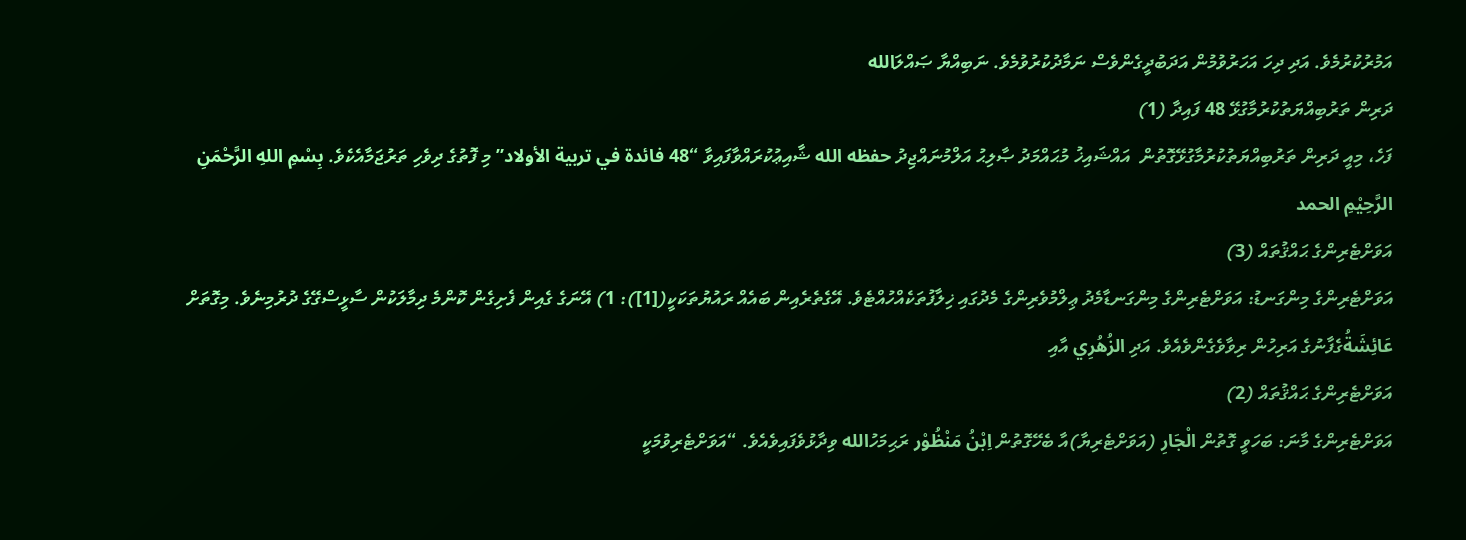އަމުރުކުރުމެވެ. އަދި ދިހަ އަހަރުވުމުން އަދަބުދީގެންވެސް ނަމާދުކުރުވުމެވެ. ނަބިއްޔާ ޞައްލަالله
ދަރިން ތަރުބިއްޔަތުކުރުމާގުޅޭ 48 ފައިދާ (1)
ފަހެ، މިއީ ދަރިން ތަރުބިއްޔަތުކުރުމާގުޅޭގޮތުން  އައްޝައިޚު މުޙައްމަދު ޞާލިޙު އަލްމުނައްޖިދު حفظه الله ޝާއިޢުކުރައްވާފައިވާ “48 فائدة في تربية الأولاد” މި ފޮތުގެ ދިވެހި ތަރުޖަމާއެކެވެ. بِسْمِ اللهِ الرَّحْمَنِ الرَّحِيْمِ الحمد
އަވަށްޓެރިންގެ ޙައްޤުތައް (3)
އަވަށްޓެރިންގެ މިންގަނޑު: އަވަށްޓެރިންގެ މިންގަނޑާމެދު ޢިލްމުވެރިންގެ މެދުގައި ޚިލާފުތަކެއްހުއްޓެވެ. އޭގެތެރެއިން ބައެއް ރައުޔުތަކަކީ([1]): 1) އޭނަގެ ގެއިން ފެށިގެން ކޮންމެ ދިމާލަކުން ސާޅީސްގޭގެ ދުރުމިނެވެ. މިގޮތަށް عَائِشَةُގެފާނުގެ އަރިހުން ރިވާވެގެންވެއެވެ. އަދި الزُهُرِي އާއި
އަވަށްޓެރިންގެ ޙައްޤުތައް (2)
އަވަށްޓެރިންގެ މާނަ: ބަހަވީ ގޮތުން الْجَارِ (އަވަށްޓެރިޔާ)އާ ބެހޭގޮތުން اِبْنُ مَنْظُوْر ރަޙިމަހުالله ވިދާޅުވެފައިވެއެވެ. “އަވަށްޓެރިވުމަކީ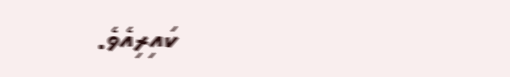ކައިރިއެވެ.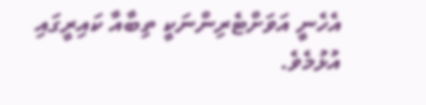އެހެނީ އަވަށްޓެރިންނަކީ ތިބާއާ ކައިރީގައި އުޅުމެވެ.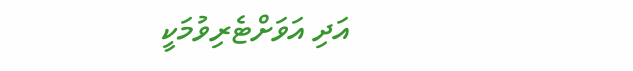އަދި އަވަށްޓެރިވުމަކީ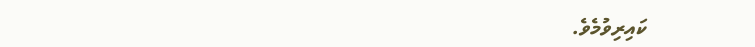ކައިރިވުމެވެ.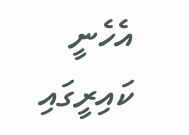އެހެނީ ކައިރީގައި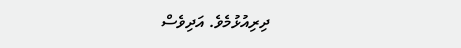ދިރިއުޅުމެވެ. އަދިވެސް